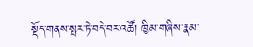སྡོད་གནས་སྤར་ཏེ་བདེ་བར་འཚོ། ཁྱིམ་གཞིས་རྣམ་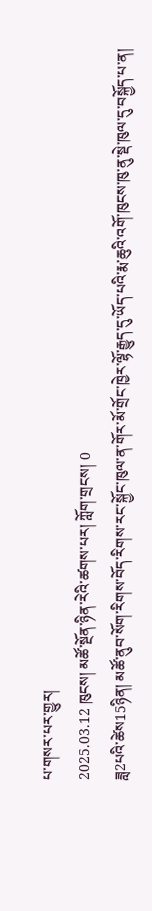པ་གསར་པར་གྱུར།
2025.03.12 ཁུངས། མཚོ་སྔོན་ཉིན་རེའི་ཚགས་པར། ཀློག་གྲངས། 0
ཟླ2པའི་ཚེས15ཉིན། མཚོ་ནུབ་སོག་རིགས་བོད་རིགས་རང་སྐྱོང་ཁུལ་ན་གོར་མོ་གྲོང་ཁྱེར་ལྷོ་རྒྱུད་དུ་ཡོད་པའི་རྨ་ཆུའི་འགོ་ཁུངས་ཁུ་ནུ་སྡེ་ཁུལ་དུ་བསྐྱོད་པ་ན།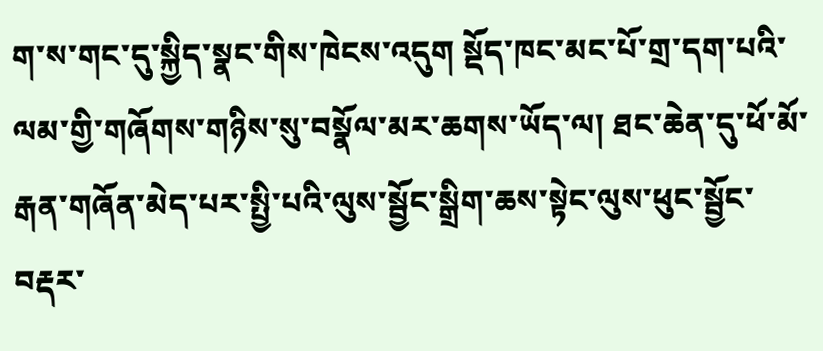ག་ས་གང་དུ་སྐྱིད་སྣང་གིས་ཁེངས་འདུག སྡོད་ཁང་མང་པོ་གྲ་དག་པའི་ལམ་གྱི་གཞོགས་གཉིས་སུ་བསྣོལ་མར་ཆགས་ཡོད་ལ། ཐང་ཆེན་དུ་ཕོ་མོ་རྒན་གཞོན་མེད་པར་སྤྱི་པའི་ལུས་སྦྱོང་སྒྲིག་ཆས་སྟེང་ལུས་ཕུང་སྦྱོང་བརྡར་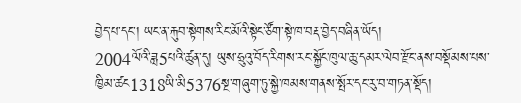བྱེད་པ་དང་། ཡང་ན་རྐུབ་སྟེགས་རིང་མོའི་སྟེང་ཙོག་སྟེ་ཁ་བརྡ་བྱེད་བཞིན་ཡོད།
2004ལོའི་ཟླ5པའི་ཚུན་དུ། ཡུས་ཧྲུའུ་བོད་རིགས་རང་སྐྱོང་ཁུལ་ཆུ་དམར་ལེབ་རྫོང་ནས་བསྡོམས་པས་ཁྱིམ་ཚང1318ཡི་མི5376སྔ་གཞུག་ཏུ་སྐྱེ་ཁམས་གནས་སྤོར་དང་རུ་བ་གཏན་སྡོད།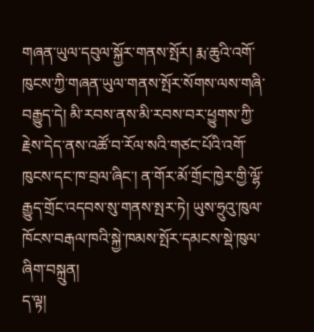གཞན་ཡུལ་དབུལ་སྐྱོར་གནས་སྤོར། རྨ་ཆུའི་འགོ་ཁུངས་ཀྱི་གཞན་ཡུལ་གནས་སྤོར་སོགས་ལས་གཞི་བརྒྱུད་དེ། མི་རབས་ནས་མི་རབས་བར་ཕྱུགས་ཀྱི་རྗེས་དེད་ནས་འཚོ་བ་རོལ་སའི་གཙང་པོའི་འགོ་ཁུངས་དང་ཁ་བྲལ་ཞིང་། ན་གོར་མོ་གྲོང་ཁྱེར་གྱི་ལྷོ་རྒྱུད་གྲོང་འདབས་སུ་གནས་སྤར་ཏེ། ཡུས་ཧྲུའུ་ཁུལ་ཁོངས་བརྒལ་ཁའི་སྐྱེ་ཁམས་སྤོར་དམངས་སྡེ་ཁུལ་ཞིག་བསྐྲུན།
ད་ལྟ།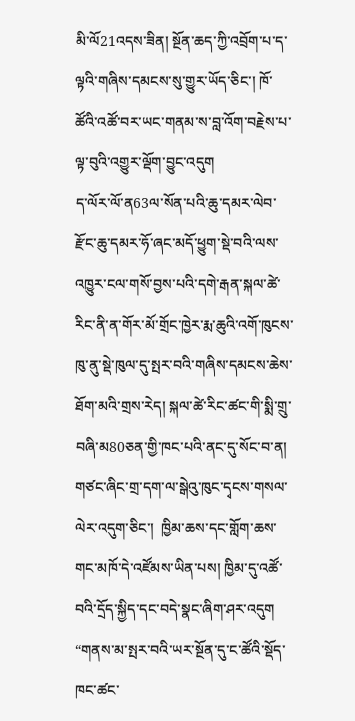མི་ལོ21འདས་ཟིན། སྔོན་ཆད་ཀྱི་འབྲོག་པ་ད་ལྟའི་གཞིས་དམངས་སུ་གྱུར་ཡོད་ཅིང་། ཁོ་ཚོའི་འཚོ་བར་ཡང་གནམ་ས་བླ་འོག་བརྗེས་པ་ལྟ་བུའི་འགྱུར་ལྡོག་བྱུང་འདུག
ད་ལོར་ལོ་ན63ལ་སོན་པའི་ཆུ་དམར་ལེབ་རྫོང་ཆུ་དམར་ཧོ་ཞང་མདོ་ཕྱུག་སྡེ་བའི་ལས་འཁྱུར་ངལ་གསོ་བྱས་པའི་དགེ་རྒན་སྐལ་ཚེ་རིང་ནི་ན་གོར་མོ་གྲོང་ཁྱེར་རྨ་ཆུའི་འགོ་ཁུངས་ཁུ་ནུ་སྡེ་ཁུལ་དུ་སྤར་བའི་གཞིས་དམངས་ཆེས་ཐོག་མའི་གྲས་རེད། སྐལ་ཚེ་རིང་ཚང་གི་སྨི་གྲུ་བཞི་མ80ཅན་གྱི་ཁང་པའི་ནང་དུ་སོང་བ་ན། གཙང་ཞིང་གྲ་དག་ལ་སྒེའུ་ཁུང་དྭངས་གསལ་ལེར་འདུག་ཅིང་།  ཁྱིམ་ཆས་དང་གློག་ཆས་གང་མཁོ་དེ་འཛོམས་ཡིན་པས། ཁྱིམ་དུ་འཚོ་བའི་དྲོད་སྐྱིད་དང་བདེ་སྣང་ཞིག་ཤར་འདུག “གནས་མ་སྤར་བའི་ཡར་སྔོན་དུ་ང་ཚོའི་སྡོད་ཁང་ཚང་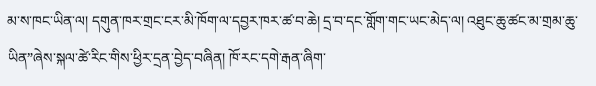མ་ས་ཁང་ཡིན་ལ། དགུན་ཁར་གྲང་ངར་མི་ཁོག་ལ་དབྱར་ཁར་ཚ་བ་ཆེ། དྲ་བ་དང་གློག་གང་ཡང་མེད་ལ། འཐུང་ཆུ་ཚང་མ་གྲམ་ཆུ་ཡིན”ཞེས་སྐལ་ཚེ་རིང་གིས་ཕྱིར་དྲན་བྱེད་བཞིན། ཁོ་རང་དགེ་རྒན་ཞིག་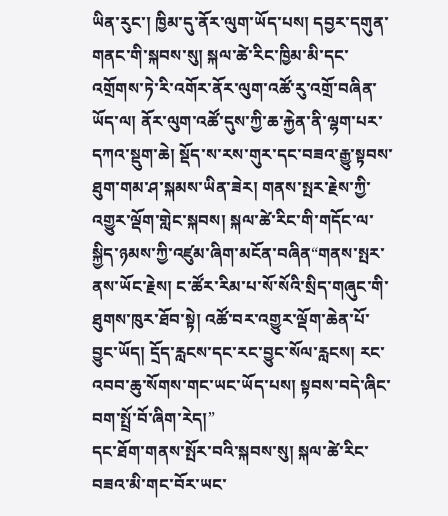ཡིན་རུང་། ཁྱིམ་དུ་ནོར་ལུག་ཡོད་པས། དབྱར་དགུན་གནང་གི་སྐབས་སུ། སྐལ་ཚེ་རིང་ཁྱིམ་མི་དང་འགྲོགས་ཏེ་རི་འགོར་ནོར་ལུག་འཚོ་རུ་འགྲོ་བཞིན་ཡོད་ལ། ནོར་ལུག་འཚོ་དུས་ཀྱི་ཆ་རྐྱེན་ནི་ལྷག་པར་དཀའ་སྡུག་ཆེ། སྡོད་ས་རས་གུར་དང་བཟའ་རྒྱུ་སྟབས་ཐུག་གམ་ཤ་སྐམས་ཡིན་ཟེར། གནས་སྤར་རྗེས་ཀྱི་འགྱུར་ལྡོག་གླེང་སྐབས། སྐལ་ཚེ་རིང་གི་གདོང་ལ་སྐྱིད་ཉམས་ཀྱི་འཛུམ་ཞིག་མངོན་བཞིན“གནས་སྤར་ནས་ཡོང་རྗེས། ང་ཚོར་རིམ་པ་སོ་སོའི་སྲིད་གཞུང་གི་ཐུགས་ཁུར་ཐོབ་སྟེ། འཚོ་བར་འགྱུར་ལྡོག་ཆེན་པོ་བྱུང་ཡོད། དྲོད་རླངས་དང་རང་བྱུང་སོལ་རླངས། རང་འབབ་ཆུ་སོགས་གང་ཡང་ཡོད་པས། སྟབས་བདེ་ཞིང་བག་སྤྲོ་བོ་ཞིག་རེད།”
དང་ཐོག་གནས་སྤོར་བའི་སྐབས་སུ། སྐལ་ཚེ་རིང་བཟའ་མི་གང་བོར་ཡང་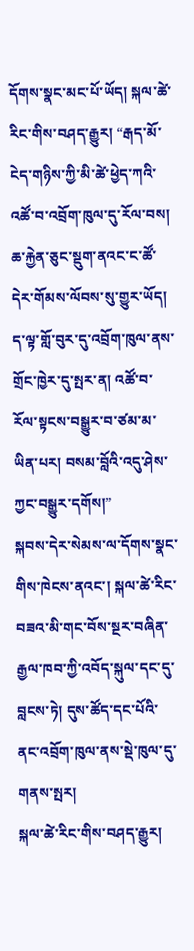དོགས་སྣང་མང་པོ་ཡོད། སྐལ་ཚེ་རིང་གིས་བཤད་རྒྱུར། “རྒད་མོ་ངེད་གཉིས་ཀྱི་མི་ཚེ་ཕྱེད་ཀའི་འཚོ་བ་འབྲོག་ཁུལ་དུ་རོལ་བས། ཆ་རྐྱེན་ཅུང་སྡུག་ནའང་ང་ཚོ་དེར་གོམས་ལོབས་སུ་གྱུར་ཡོད། ད་ལྟ་གློ་བུར་དུ་འབྲོག་ཁུལ་ནས་གྲོང་ཁྱེར་དུ་སྤར་ན། འཚོ་བ་རོལ་སྟངས་བསྒྱུར་བ་ཙམ་མ་ཡིན་པར། བསམ་བློའི་འདུ་ཤེས་ཀྱང་བསྒྱུར་དགོས།”
སྐབས་དེར་སེམས་ལ་དོགས་སྣང་གིས་ཁེངས་ནའང་། སྐལ་ཚེ་རིང་བཟའ་མི་གང་བོས་སྔར་བཞིན་རྒྱལ་ཁབ་ཀྱི་འབོད་སྐུལ་དང་དུ་བླངས་ཏེ། དུས་ཚོད་དང་པོའི་ནང་འབྲོག་ཁུལ་ནས་སྡེ་ཁུལ་དུ་གནས་སྤར།
སྐལ་ཚེ་རིང་གིས་བཤད་རྒྱུར།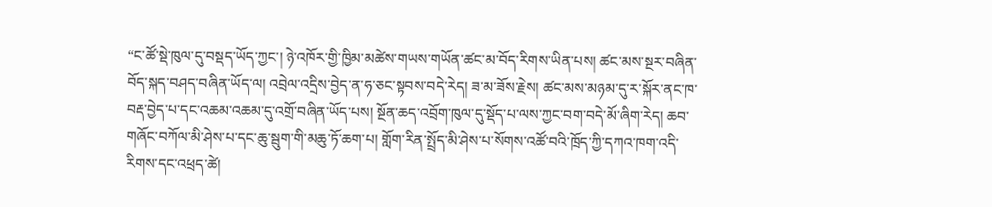“ང་ཚོ་སྡེ་ཁུལ་དུ་བསྡད་ཡོད་ཀྱང་། ཉེ་འཁོར་གྱི་ཁྱིམ་མཚེས་གཡས་གཡོན་ཚང་མ་བོད་རིགས་ཡིན་པས། ཚང་མས་སྔར་བཞིན་བོད་སྐད་བཤད་བཞིན་ཡོད་ལ། འབྲེལ་འདྲིས་བྱེད་ན་ཧ་ཅང་སྟབས་བདེ་རེད། ཟ་མ་ཟོས་རྗེས། ཚང་མས་མཉམ་དུ་ར་སྐོར་ནང་ཁ་བརྡ་བྱེད་པ་དང་འཆམ་འཆམ་དུ་འགྲོ་བཞིན་ཡོད་པས། སྔོན་ཆད་འབྲོག་ཁུལ་དུ་སྡོད་པ་ལས་ཀྱང་བག་བདེ་མོ་ཞིག་རེད། ཆབ་གཞོང་བཀོལ་མི་ཤེས་པ་དང་ཆུ་སྦུག་གི་མཆུ་ཏོ་ཆག་པ། གློག་རིན་སྤྲོད་མི་ཤེས་པ་སོགས་འཚོ་བའི་ཁྲོད་ཀྱི་དཀའ་ཁག་འདི་རིགས་དང་འཕྲད་ཚེ།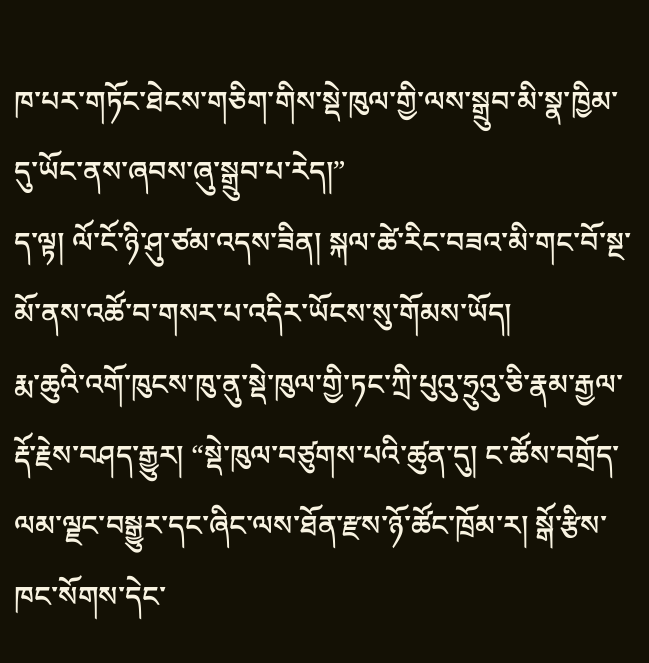ཁ་པར་གཏོང་ཐེངས་གཅིག་གིས་སྡེ་ཁུལ་གྱི་ལས་སྒྲུབ་མི་སྣ་ཁྱིམ་དུ་ཡོང་ནས་ཞབས་ཞུ་སྒྲུབ་པ་རེད།”
ད་ལྟ། ལོ་ངོ་ཉི་ཤུ་ཙམ་འདས་ཟིན། སྐལ་ཚེ་རིང་བཟའ་མི་གང་བོ་སྔ་མོ་ནས་འཚོ་བ་གསར་པ་འདིར་ཡོངས་སུ་གོམས་ཡོད།
རྨ་ཆུའི་འགོ་ཁུངས་ཁུ་ནུ་སྡེ་ཁུལ་གྱི་ཏང་ཀྲི་པུའུ་ཧྲུའུ་ཅི་རྣམ་རྒྱལ་རྡོ་རྗེས་བཤད་རྒྱུར། “སྡེ་ཁུལ་བཙུགས་པའི་ཚུན་དུ། ང་ཚོས་བགྲོད་ལམ་ལྗང་བསྒྱུར་དང་ཞིང་ལས་ཐོན་རྫས་ཉོ་ཚོང་ཁྲོམ་ར། སྒོ་རྩིས་ཁང་སོགས་དེང་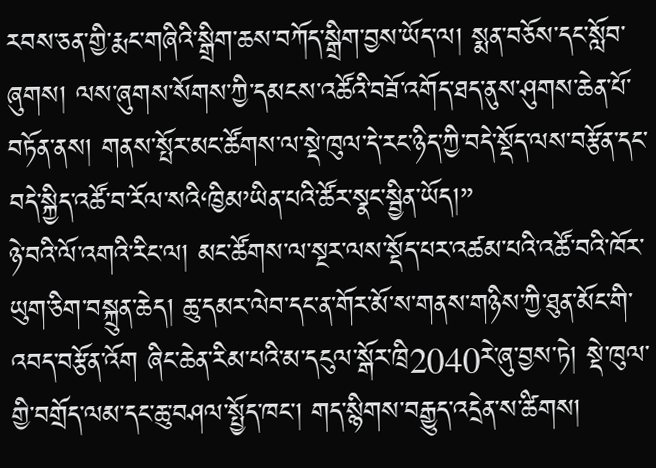རབས་ཅན་གྱི་རྨང་གཞིའི་སྒྲིག་ཆས་བཀོད་སྒྲིག་བྱས་ཡོད་ལ། སྨན་བཅོས་དང་སློབ་ཞུགས། ལས་ཞུགས་སོགས་ཀྱི་དམངས་འཚོའི་བཟོ་འགོད་ཐད་ནུས་ཤུགས་ཆེན་པོ་བཏོན་ནས། གནས་སྤོར་མང་ཚོགས་ལ་སྡེ་ཁུལ་དེ་རང་ཉིད་ཀྱི་བདེ་སྡོད་ལས་བརྩོན་དང་བདེ་སྐྱིད་འཚོ་བ་རོལ་སའི‘ཁྱིམ’ཡིན་པའི་ཚོར་སྣང་སྦྱིན་ཡོད།”
ཉེ་བའི་ལོ་འགའི་རིང་ལ། མང་ཚོགས་ལ་སྔར་ལས་སྡོད་པར་འཚམ་པའི་འཚོ་བའི་ཁོར་ཡུག་ཅིག་བསྐྲུན་ཆེད། ཆུ་དམར་ལེབ་དང་ན་གོར་མོ་ས་གནས་གཉིས་ཀྱི་ཐུན་མོང་གི་འབད་བརྩོན་འོག ཞིང་ཆེན་རིམ་པའི་མ་དངུལ་སྒོར་ཁྲི2040རེ་ཞུ་བྱས་ཏེ། སྡེ་ཁུལ་གྱི་བགྲོད་ལམ་དང་ཆུ་བཤལ་སྤྱོད་ཁང་། གད་སྙིགས་བརྒྱུད་འདྲེན་ས་ཚིགས།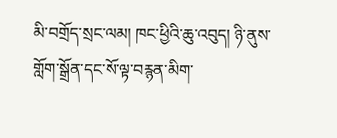མི་བགྲོད་སྲང་ལམ། ཁང་ཕྱིའི་ཆུ་འབུད། ཉི་ནུས་གློག་སྒྲོན་དང་སོ་ལྟ་བརྙན་མིག་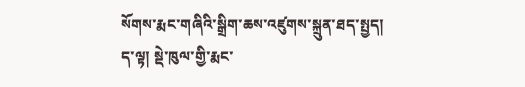སོགས་རྨང་གཞིའི་སྒྲིག་ཆས་འཛུགས་སྐྲུན་ཐད་སྤྱད།
ད་ལྟ། སྡེ་ཁུལ་གྱི་རྨང་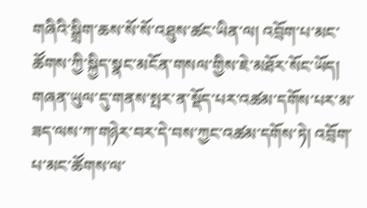གཞིའི་སྒྲིག་ཆས་སོ་སོ་འཐུས་ཚང་ཡིན་ལ། འབྲོག་པ་མང་ཚོགས་ཀྱི་སྐྱིད་སྣང་མངོན་གསལ་གྱིས་ཇེ་མཐོར་སོང་ཡོད།
གཞན་ཡུལ་དུ་གནས་སྤར་ན་སྡོད་པར་འཚམ་དགོས་པར་མ་ཟད་ལས་ཀ་གཉེར་བར་དེ་བས་ཀྱང་འཚམ་དགོས་ཏེ། འབྲོག་པ་མང་ཚོགས་ལ་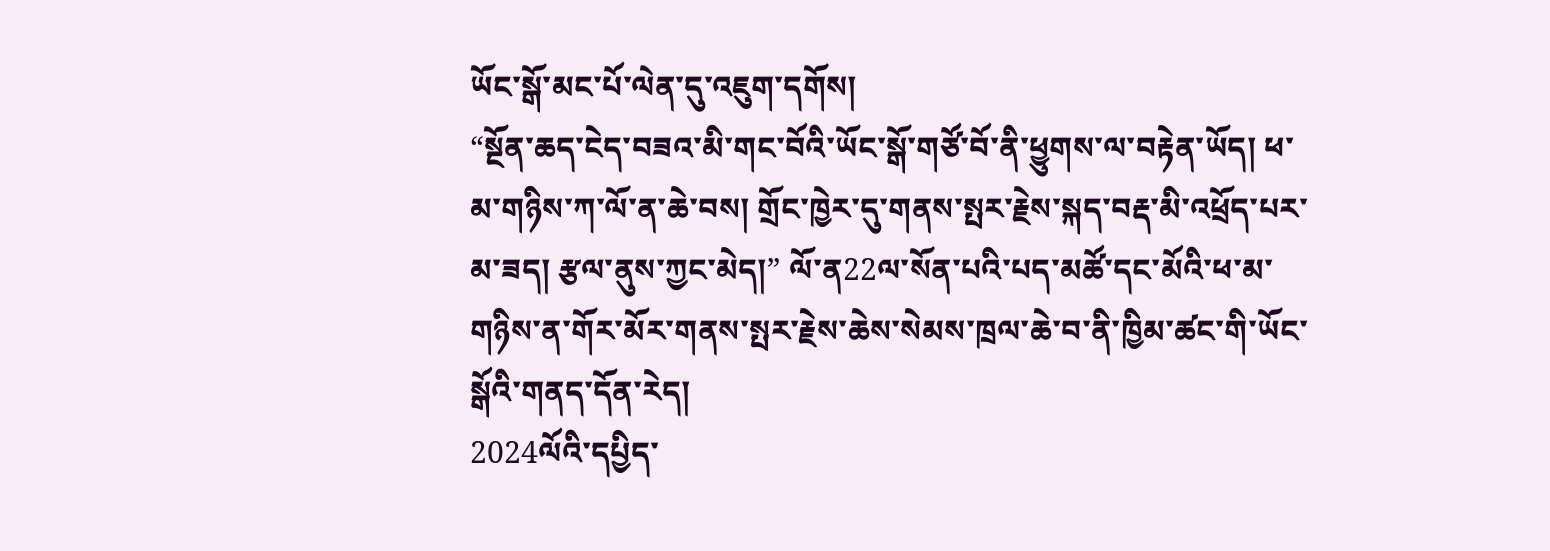ཡོང་སྒོ་མང་པོ་ལེན་དུ་འཇུག་དགོས།
“སྔོན་ཆད་ངེད་བཟའ་མི་གང་བོའི་ཡོང་སྒོ་གཙོ་བོ་ནི་ཕྱུགས་ལ་བརྟེན་ཡོད། ཕ་མ་གཉིས་ཀ་ལོ་ན་ཆེ་བས། གྲོང་ཁྱེར་དུ་གནས་སྤར་རྗེས་སྐད་བརྡ་མི་འཕྲོད་པར་མ་ཟད། རྩལ་ནུས་ཀྱང་མེད།” ལོ་ན22ལ་སོན་པའི་པད་མཚོ་དང་མོའི་ཕ་མ་གཉིས་ན་གོར་མོར་གནས་སྤར་རྗེས་ཆེས་སེམས་ཁྲལ་ཆེ་བ་ནི་ཁྱིམ་ཚང་གི་ཡོང་སྒོའི་གནད་དོན་རེད།
2024ལོའི་དཔྱིད་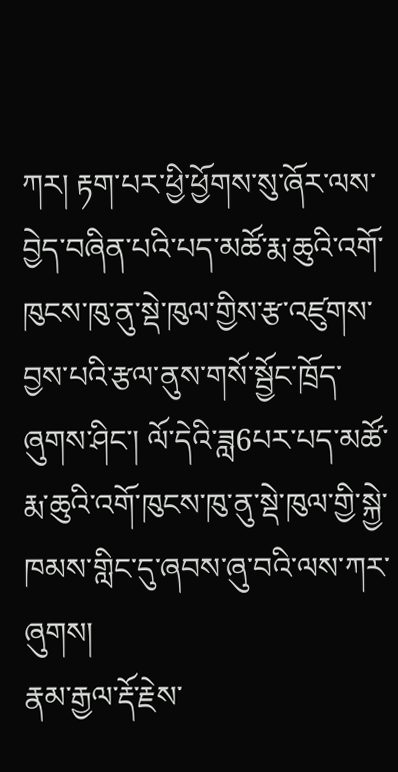ཀར། རྟག་པར་ཕྱི་ཕྱོགས་སུ་ཞོར་ལས་བྱེད་བཞིན་པའི་པད་མཚོ་རྨ་ཆུའི་འགོ་ཁུངས་ཁུ་ནུ་སྡེ་ཁུལ་གྱིས་རྩ་འཛུགས་བྱས་པའི་རྩལ་ནུས་གསོ་སྦྱོང་ཁྲོད་ཞུགས་ཤིང་། ལོ་དེའི་ཟླ6པར་པད་མཚོ་རྨ་ཆུའི་འགོ་ཁུངས་ཁུ་ནུ་སྡེ་ཁུལ་གྱི་སྐྱེ་ཁམས་གླིང་དུ་ཞབས་ཞུ་བའི་ལས་ཀར་ཞུགས།
རྣམ་རྒྱལ་རྡོ་རྗེས་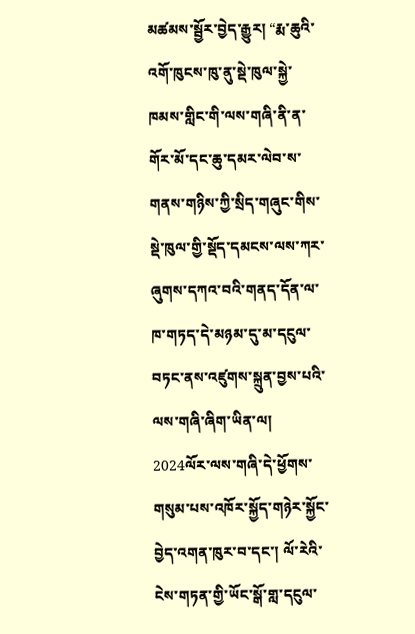མཚམས་སྦྱོར་བྱེད་རྒྱུར། “རྨ་ཆུའི་འགོ་ཁུངས་ཁུ་ནུ་སྡེ་ཁུལ་སྐྱེ་ཁམས་གླིང་གི་ལས་གཞི་ནི་ན་གོར་མོ་དང་ཆུ་དམར་ལེབ་ས་གནས་གཉིས་ཀྱི་སྲིད་གཞུང་གིས་སྡེ་ཁུལ་གྱི་སྡོད་དམངས་ལས་ཀར་ཞུགས་དཀའ་བའི་གནད་དོན་ལ་ཁ་གཏད་དེ་མཉམ་དུ་མ་དངུལ་བཏང་ནས་འཛུགས་སྐྲུན་བྱས་པའི་ལས་གཞི་ཞིག་ཡིན་ལ། 2024ལོར་ལས་གཞི་དེ་ཕྱོགས་གསུམ་པས་འཁོར་སྐྱོད་གཉེར་སྐྱོང་བྱེད་འགན་ཁུར་བ་དང་། ལོ་རེའི་ངེས་གཏན་གྱི་ཡོང་སྒོ་གླ་དངུལ་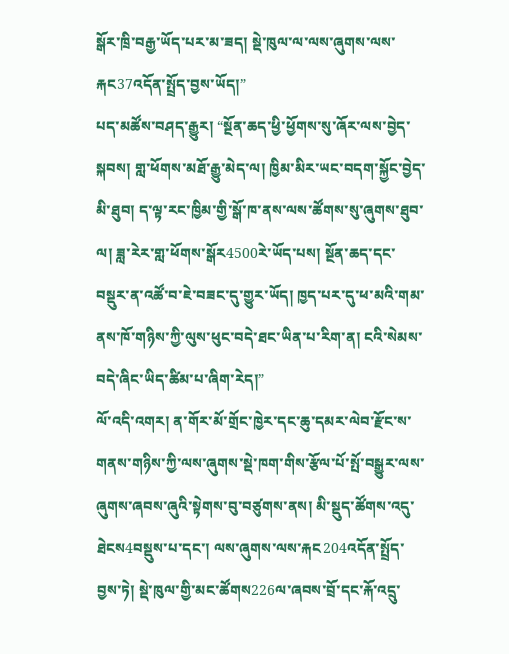སྒོར་ཁྲི་བརྒྱ་ཡོད་པར་མ་ཟད། སྡེ་ཁུལ་ལ་ལས་ཞུགས་ལས་རྐང37འདོན་སྤྲོད་བྱས་ཡོད།”
པད་མཚོས་བཤད་རྒྱུར། “སྔོན་ཆད་ཕྱི་ཕྱོགས་སུ་ཞོར་ལས་བྱེད་སྐབས། གླ་ཕོགས་མཐོ་རྒྱུ་མེད་ལ། ཁྱིམ་མིར་ཡང་བདག་སྐྱོང་བྱེད་མི་ཐུབ། ད་ལྟ་རང་ཁྱིམ་གྱི་སྒོ་ཁ་ནས་ལས་ཚོགས་སུ་ཞུགས་ཐུབ་ལ། ཟླ་རེར་གླ་ཕོགས་སྒོར4500རེ་ཡོད་པས། སྔོན་ཆད་དང་བསྡུར་ན་འཚོ་བ་ཇེ་བཟང་དུ་གྱུར་ཡོད། ཁྱད་པར་དུ་ཕ་མའི་གམ་ནས་ཁོ་གཉིས་ཀྱི་ལུས་ཕུང་བདེ་ཐང་ཡིན་པ་རིག་ན། ངའི་སེམས་བདེ་ཞིང་ཡིད་ཚིམ་པ་ཞིག་རེད།”
ལོ་འདི་འགར། ན་གོར་མོ་གྲོང་ཁྱེར་དང་ཆུ་དམར་ལེབ་རྫོང་ས་གནས་གཉིས་ཀྱི་ལས་ཞུགས་སྡེ་ཁག་གིས་རྩོལ་པོ་སྤོ་བསྒྱུར་ལས་ཞུགས་ཞབས་ཞུའི་སྟེགས་བུ་བཙུགས་ནས། མི་སྡུད་ཚོགས་འདུ་ཐེངས4བསྡུས་པ་དང་། ལས་ཞུགས་ལས་རྐང204འདོན་སྤྲོད་བྱས་ཏེ། སྡེ་ཁུལ་གྱི་མང་ཚོགས226ལ་ཞབས་བྲོ་དང་རྐོ་འདྲུ་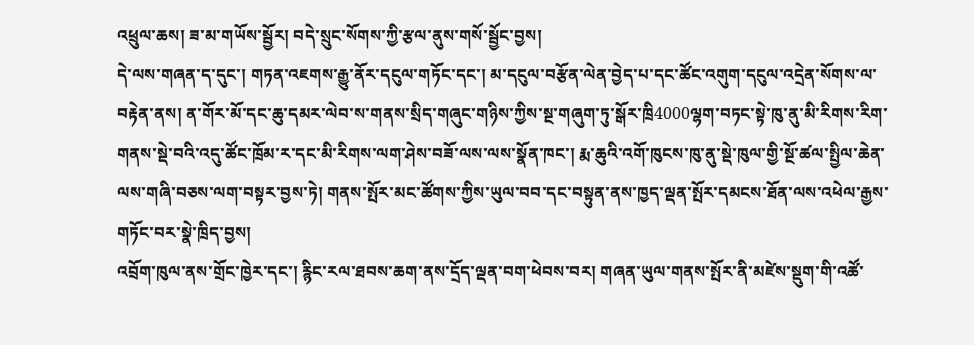འཕྲུལ་ཆས། ཟ་མ་གཡོས་སྦྱོར། བདེ་སྲུང་སོགས་ཀྱི་རྩལ་ནུས་གསོ་སྦྱོང་བྱས།
དེ་ལས་གཞན་ད་དུང་། གཏན་འཇགས་རྒྱུ་ནོར་དངུལ་གཏོང་དང་། མ་དངུལ་བརྩོན་ལེན་བྱེད་པ་དང་ཚོང་འགུག་དངུལ་འདྲེན་སོགས་ལ་བརྟེན་ནས། ན་གོར་མོ་དང་ཆུ་དམར་ལེབ་ས་གནས་སྲིད་གཞུང་གཉིས་ཀྱིས་སྔ་གཞུག་ཏུ་སྒོར་ཁྲི4000ལྷག་བཏང་སྟེ་ཁུ་ནུ་མི་རིགས་རིག་གནས་སྡེ་བའི་འདུ་ཚོང་ཁྲོམ་ར་དང་མི་རིགས་ལག་ཤེས་བཟོ་ལས་ལས་སྣོན་ཁང་། རྨ་ཆུའི་འགོ་ཁུངས་ཁུ་ནུ་སྡེ་ཁུལ་གྱི་སྔོ་ཚལ་སྤྱིལ་ཆེན་ལས་གཞི་བཅས་ལག་བསྟར་བྱས་ཏེ། གནས་སྤོར་མང་ཚོགས་ཀྱིས་ཡུལ་བབ་དང་བསྟུན་ནས་ཁྱད་ལྡན་སྤོར་དམངས་ཐོན་ལས་འཕེལ་རྒྱས་གཏོང་བར་སྣེ་ཁྲིད་བྱས།
འབྲོག་ཁུལ་ནས་གྲོང་ཁྱེར་དང་། རྙིང་རལ་ཐབས་ཆག་ནས་དྲོད་ལྡན་བག་ཕེབས་བར། གཞན་ཡུལ་གནས་སྤོར་ནི་མཛེས་སྡུག་གི་འཚོ་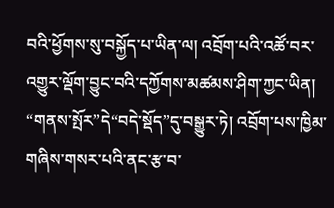བའི་ཕྱོགས་སུ་བསྐྱོད་པ་ཡིན་ལ། འབྲོག་པའི་འཚོ་བར་འགྱུར་ལྡོག་བྱུང་བའི་དཀྱོགས་མཚམས་ཤིག་ཀྱང་ཡིན། “གནས་སྤོར”དེ“བདེ་སྡོད”དུ་བསྒྱུར་ཏེ། འབྲོག་པས་ཁྱིམ་གཞིས་གསར་པའི་ནང་རྩ་བ་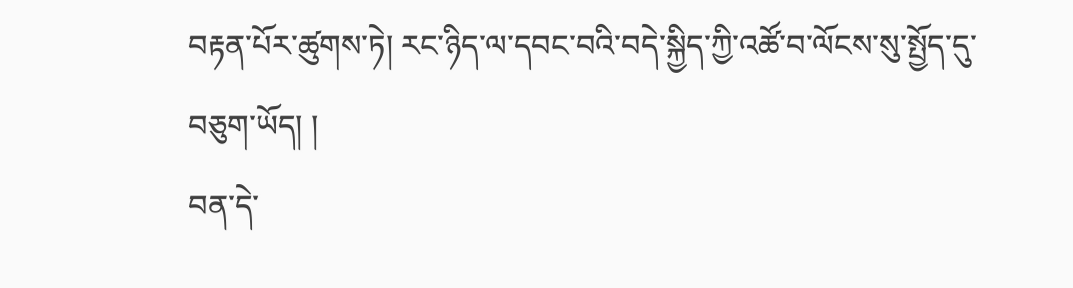བརྟན་པོར་ཚུགས་ཏེ། རང་ཉིད་ལ་དབང་བའི་བདེ་སྐྱིད་ཀྱི་འཚོ་བ་ལོངས་སུ་སྤྱོད་དུ་བཅུག་ཡོད། །
བན་དེ་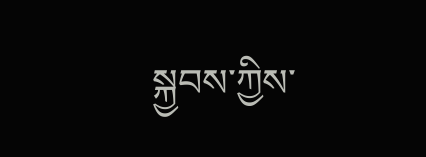སྐྱབས་ཀྱིས་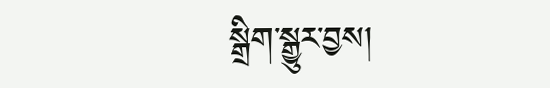སྒྲིག་སྒྱུར་བྱས།